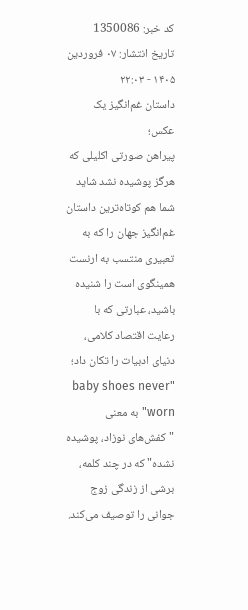کد خبر: 1350086
تاریخ انتشار: ۰۷ فروردين ۱۴۰۵ - ۲۲:۰۳
داستان غم‌انگیز یک عکس؛
پیراهن صورتی اکلیلی که هرگز پوشیده نشد شاید شما هم کوتاه‌ترین داستان غم‌انگیز جهان را که به تعبیری منتسب به ارنست همینگوی است را شنیده باشید، عبارتی که با رعایت اقتصاد کلامی، دنیای ادبیات را تکان داد؛ "baby shoes never worn" به معنی "کفش‌های نوزاد، پوشیده نشده" که در چند کلمه، برشی از زندگی زوج جوانی را توصیف می‌کند.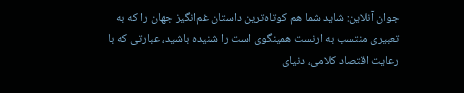جوان آنلاین: شاید شما هم کوتاه‌ترین داستان غم‌انگیز جهان را که به تعبیری منتسب به ارنست همینگوی است را شنیده باشید، عبارتی که با رعایت اقتصاد کلامی، دنیای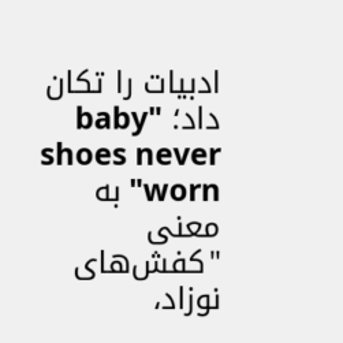ادبیات را تکان داد؛ "baby shoes never worn" به معنی "کفش‌های نوزاد،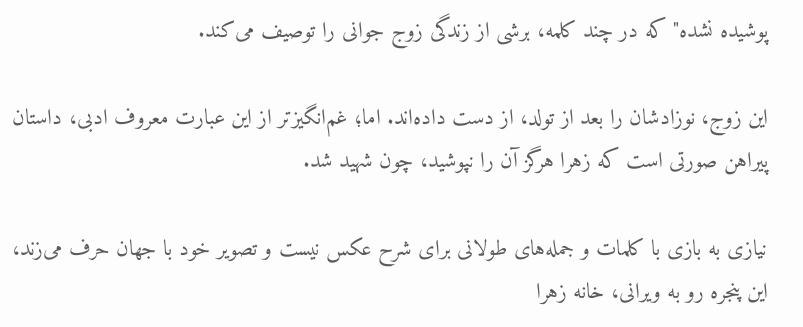پوشیده نشده" که در چند کلمه، برشی از زندگی زوج جوانی را توصیف می‌کند.

این زوج، نوزادشان را بعد از تولد، از دست داده‌اند. اما؛ غم‌انگیزتر از این عبارت معروف ادبی، داستان پیراهن صورتی است که زهرا هرگز آن را نپوشید، چون شهید شد.

نیازی به بازی با کلمات و جمله‌های طولانی برای شرح عکس نیست و تصویر خود با جهان حرف می‌زند، این پنجره رو به ویرانی، خانه‌ زهرا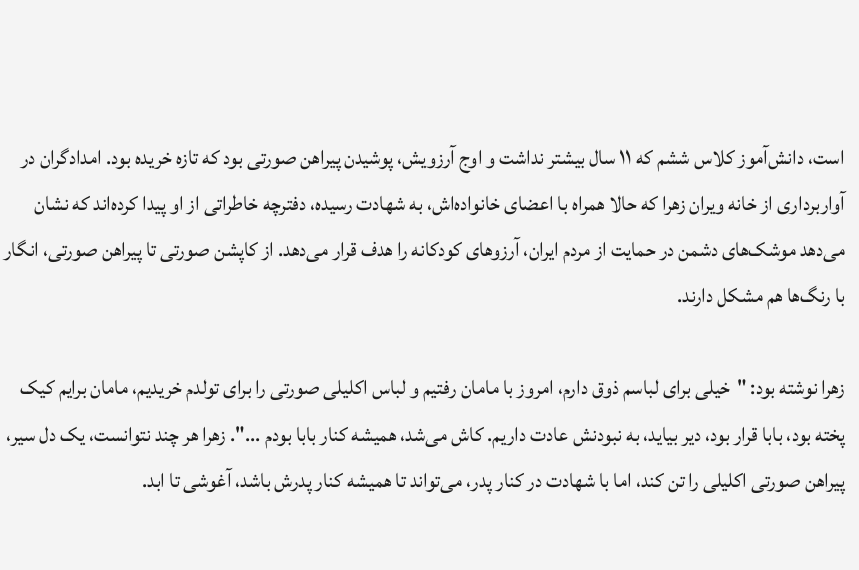است، دانش‌آموز کلاس ششم که ۱۱ سال بیشتر نداشت و اوج آرزویش، پوشیدن پیراهن صورتی بود که تازه خریده بود. امدادگران در آواربرداری از خانه ویران زهرا که حالا همراه با اعضای خانواده‌اش، به شهادت رسیده، دفترچه خاطراتی از او پیدا کرده‌اند که نشان می‌دهد موشک‌های دشمن در حمایت از مردم ایران، آرزوهای کودکانه را هدف قرار می‌دهد. از کاپشن صورتی تا پیراهن صورتی، انگار با رنگ‌ها هم مشکل دارند.

زهرا نوشته بود: "خیلی برای لباسم ذوق دارم، امروز با مامان رفتیم و لباس اکلیلی صورتی را برای تولدم خریدیم، مامان برایم کیک پخته بود، بابا قرار بود، دیر بیاید، به نبودنش عادت داریم. کاش می‌شد، همیشه کنار بابا بودم ...". زهرا هر چند نتوانست، یک دل سیر، پیراهن صورتی اکلیلی را تن کند، اما با شهادت در کنار پدر، می‌تواند تا همیشه کنار پدرش باشد، آغوشی تا ابد.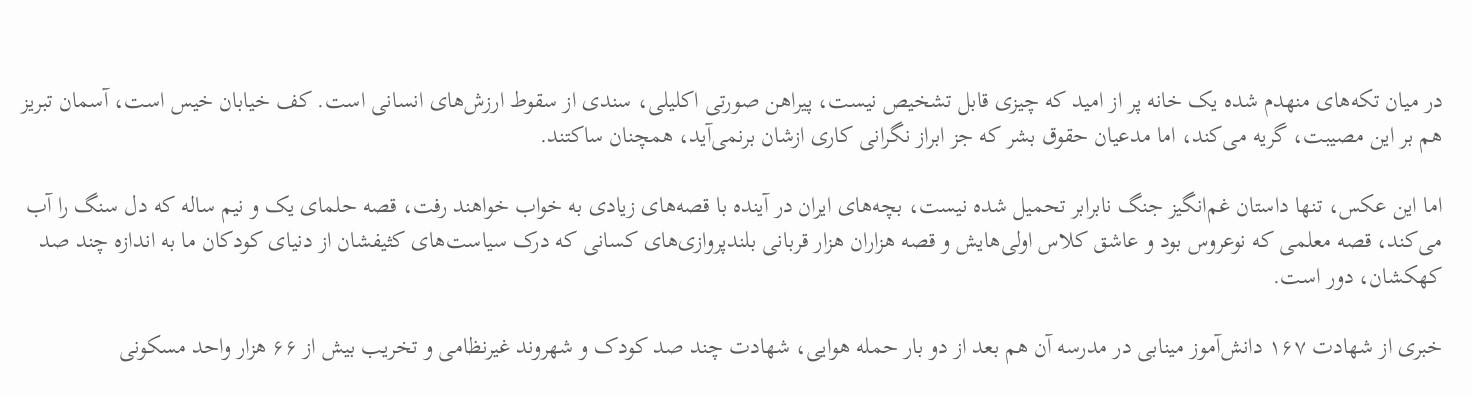در میان تکه‌های منهدم شده یک خانه پر از امید که چیزی قابل تشخیص نیست، پیراهن صورتی اکلیلی، سندی از سقوط ارزش‌های انسانی است. کف خیابان خیس است، آسمان تبریز هم بر این مصیبت، گریه می‌کند، اما مدعیان حقوق بشر که جز ابراز نگرانی کاری ازشان برنمی‌آید، همچنان ساکتند.

اما این عکس، تنها داستان غم‌انگیز جنگ نابرابر تحمیل شده نیست، بچه‌های ایران در آینده با قصه‌های زیادی به خواب خواهند رفت، قصه حلمای یک و نیم ساله که دل سنگ را آب می‌کند، قصه معلمی که نوعروس بود و عاشق کلاس اولی‌هایش و قصه هزاران هزار قربانی بلندپروازی‌های کسانی که درک سیاست‌های کثیفشان از دنیای کودکان ما به اندازه چند صد کهکشان، دور است.

خبری از شهادت ۱۶۷ دانش‌آموز مینابی در مدرسه آن هم بعد از دو بار حمله هوایی، شهادت چند صد کودک و شهروند غیرنظامی و تخریب بیش از ۶۶ هزار واحد مسکونی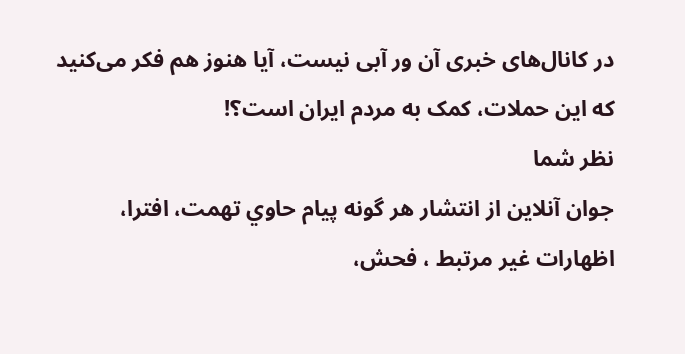در کانال‌های خبری آن ور آبی نیست، آیا هنوز هم فکر می‌کنید که این حملات، کمک به مردم ایران است؟!
نظر شما
جوان آنلاين از انتشار هر گونه پيام حاوي تهمت، افترا، اظهارات غير مرتبط ، فحش،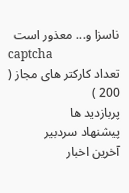ناسزا و... معذور است
captcha
تعداد کارکتر های مجاز ( 200 )
پربازدید ها
پیشنهاد سردبیر
آخرین اخبار